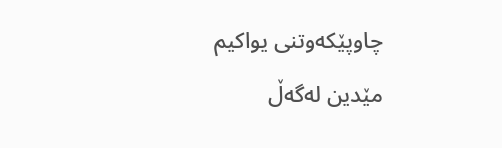چاوپێکەوتنی یواکیم مێدین لەگەڵ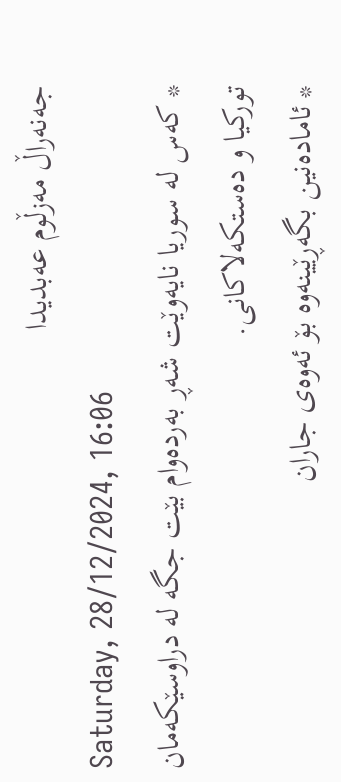جەنەراڵ مەزڵوم عەبدیدا
Saturday, 28/12/2024, 16:06
* کەس لە سوریا نایەوێت شەڕ بەردەوام بێت جگە لە دراوسێکەمان تورکیا و دەستکەلاکانی.
* ئامادەنین بگەڕێینەوە بۆ ئەوەی جاران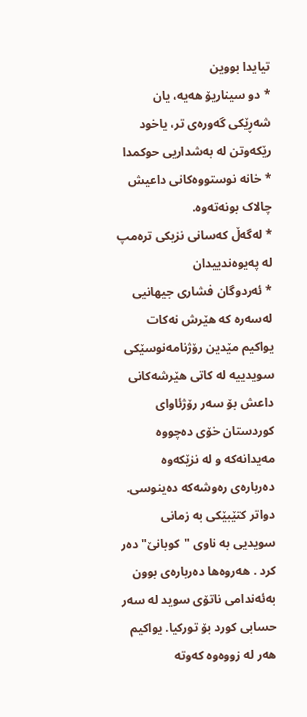تیایدا بووین
* دو سیناریۆ هەیە، یان شەڕێکی گەورەی تر، یاخود رێکەوتن لە بەشداریی حوکمدا
* خانە نوستووەکانی داعیش چالاک بونەتەوە.
* لەگەڵ کەسانی نزیکی ترەمپ لە پەیوەندییدان
* ئەردوگان فشاری جیهانیی لەسەرە کە هێرش نەکات
یواکیم مێدین رۆژنامەنوسێکی سویدییە لە کاتی هێرشەکانی داعش بۆ سەر رۆژئاوای کوردستان خۆی دەچووە مەیدانەکە و لە نزێکەوە دەربارەی رەوشەکە دەینوسی. دواتر کتێبێکی بە زمانی سویدیی بە ناوی "کوبانێ" دەر کرد . هەروەها دەربارەی بوون بەئەندامی ناتۆی سوید لە سەر حسابی کورد بۆ تورکیا. یواکیم هەر لە زووەوە کەوتە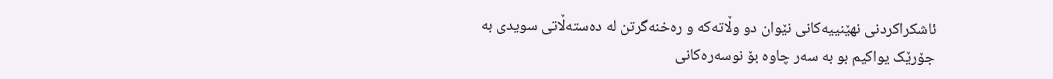ئاشکراکردنی نهێنییەکانی نێوان دو وڵاتەکە و رەخنەگرتن لە دەستەڵاتی سویدی بە جۆرێک یواکیم بو بە سەر چاوە بۆ نوسەرەکانی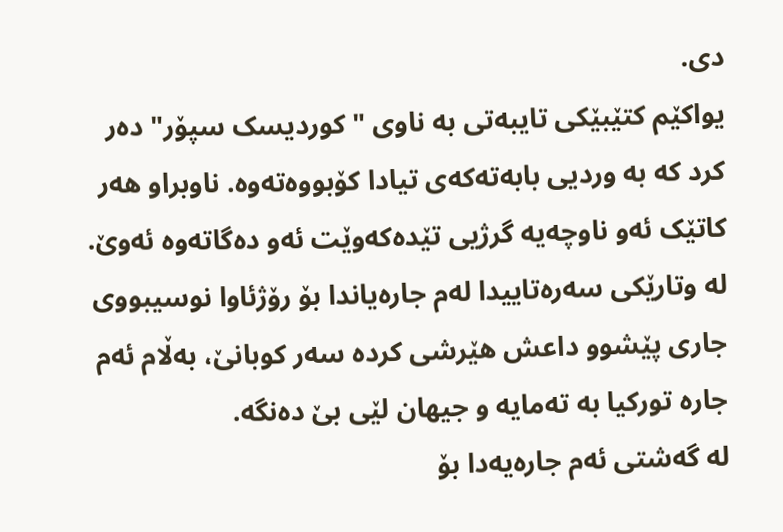دی.
یواکێم کتێبێکی تایبەتی بە ناوی "کوردیسک سپۆر" دەر کرد کە بە وردیی بابەتەکەی تیادا کۆبووەتەوە. ناوبراو هەر کاتێک ئەو ناوچەیە گرژیی تێدەکەوێت ئەو دەگاتەوە ئەوێ. لە وتارێکی سەرەتاییدا لەم جارەیاندا بۆ رۆژئاوا نوسیبووی جاری پێشوو داعش هێرشی کردە سەر کوبانێ، بەڵام ئەم جارە تورکیا بە تەمایە و جیهان لێی بێ دەنگە.
لە گەشتی ئەم جارەیەدا بۆ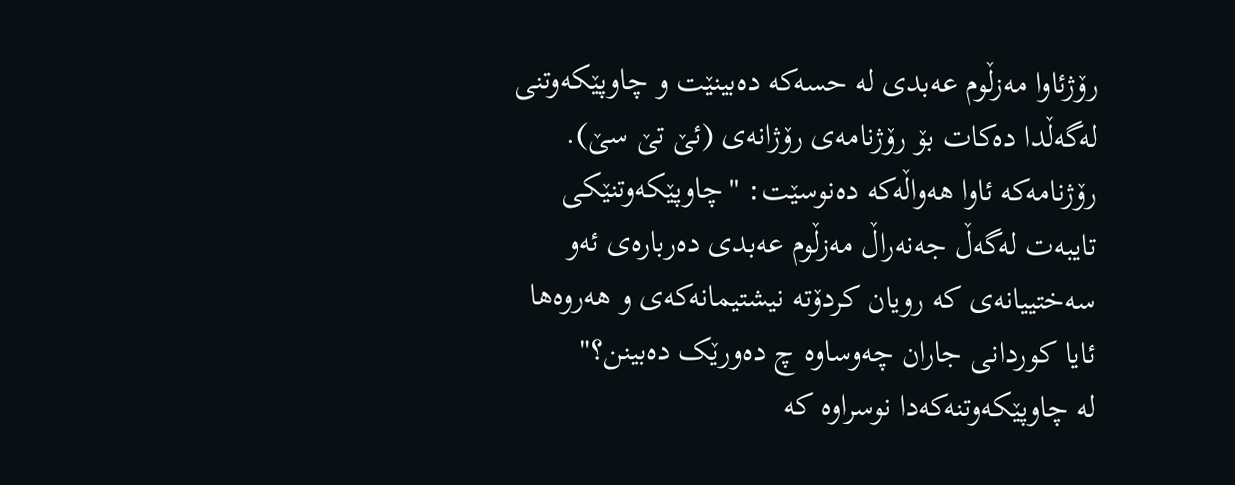رۆژئاوا مەزڵوم عەبدی لە حسەکە دەبینێت و چاوپێکەوتنی لەگەڵدا دەکات بۆ رۆژنامەی رۆژانەی (ئێ تێ سێ). رۆژنامەکە ئاوا هەواڵەکە دەنوسێت: "چاوپێکەوتنێکی تایبەت لەگەڵ جەنەراڵ مەزڵوم عەبدی دەربارەی ئەو سەختییانەی کە رویان کردۆتە نیشتیمانەکەی و هەروەها ئایا کوردانی جاران چەوساوە چ دەورێک دەبینن؟"
لە چاوپێکەوتنەکەدا نوسراوە کە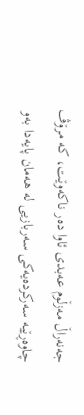جەنەراڵ مەزڵوم عەبدی ئاوا دەر ناکەوێت، کە مرۆڤ چاوەڕێیە سەرکردەیەکی سەربازیی لە هەمان پایەدا بەو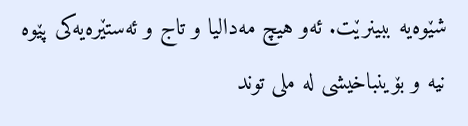شێوەیە ببینرێت. ئەو هیچ مەدالیا و تاج و ئەستێرەیەکی پێوە نیە و بۆینباخیشی لە ملی توند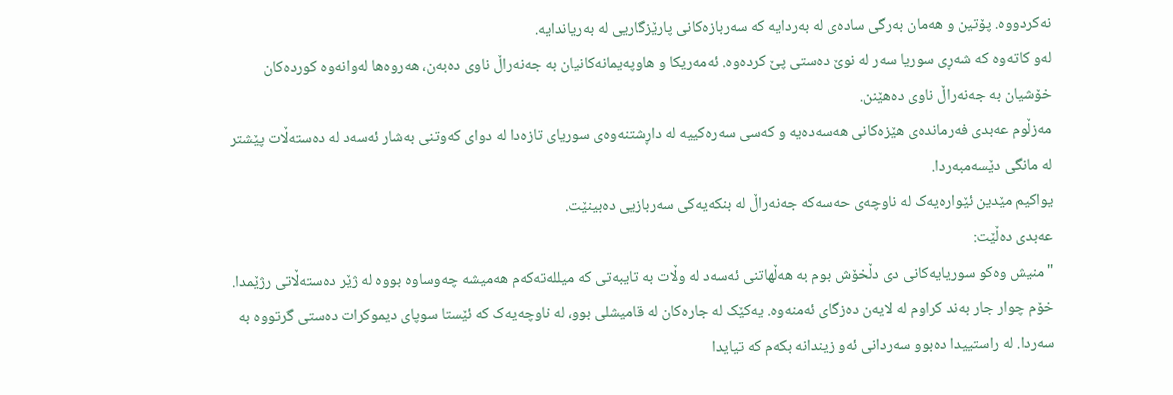نەکردووە. پۆتین و هەمان بەرگی سادەی لە بەردایە کە سەربازەکانی پارێزگاریی لە بەریاندایە.
لەو کاتەوە کە شەڕی سوریا سەر لە نوێ دەستی پێ کردەوە. ئەمەریکا و هاوپەیمانەکانیان بە جەنەراڵ ناوی دەبەن، هەروەها لەوانەوە کوردەکان خۆشیان بە جەنەراڵ ناوی دەهێنن.
مەزڵوم عەبدی فەرماندەی هێزەکانی هەسەدەیە و کەسی سەرەکییە لە داڕشتنەوەی سوریای تازەدا لە دوای کەوتنی بەشار ئەسەد لە دەستەڵات پێشتر لە مانگی دێسەمبەردا.
یواکیم مێدین ئێوارەیەک لە ناوچەی حەسەکە جەنەراڵ لە بنکەیەکی سەربازیی دەبینێت.
عەبدی دەڵێت:
"منیش وەکو سوریایەکانی دی دڵخۆش بوم بە هەڵهاتنی ئەسەد لە وڵات بە تایبەتی کە میللەتەکەم هەمیشە چەوساوە بووە لە ژێر دەستەڵاتی رژێمدا. خۆم چوار جار بەند کراوم لە لایەن دەزگای ئەمنەوە. یەکێک لە جارەکان لە قامیشلی بوو، لە ناوچەیەک کە ئێستا سوپای دیموکرات دەستی گرتووە بە سەردا. لە راستییدا دەبوو سەردانی ئەو زیندانە بکەم کە تیایدا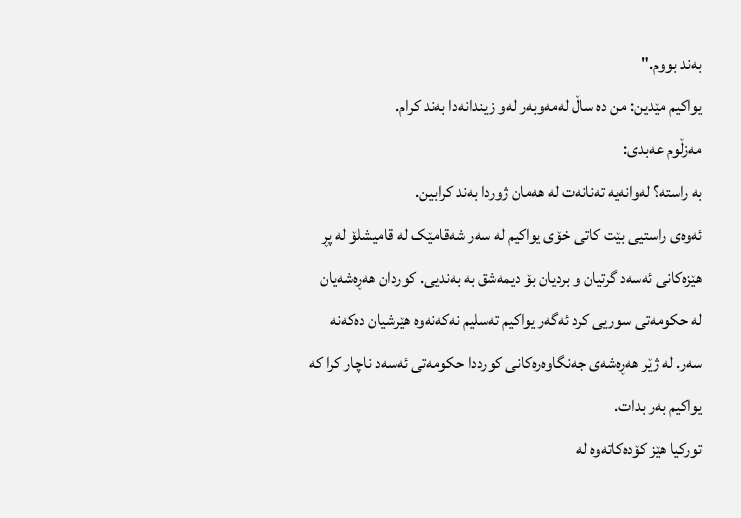بەند بووم."
یواکیم مێدین: من دە ساڵ لەمەوبەر لەو زیندانەدا بەند کرام.
مەزڵوم عەبدی:
بە راستە؟ لەوانەیە تەنانەت لە هەمان ژوردا بەند کرابین.
ئەوەی راستیی بێت کاتی خۆی یواکیم لە سەر شەقامێک لە قامیشلۆ لە پڕ هێزەکانی ئەسەد گرتیان و بردیان بۆ دیمەشق بە بەندیی. کوردان هەڕەشەیان لە حکومەتی سوریی کرد ئەگەر یواکیم تەسلیم نەکەنەوە هێرشیان دەکەنە سەر. لە ژێر هەڕەشەی جەنگاوەرەکانی کورددا حکومەتی ئەسەد ناچار کرا کە یواکیم بەر بدات.
تورکیا هێز کۆدەکاتەوە لە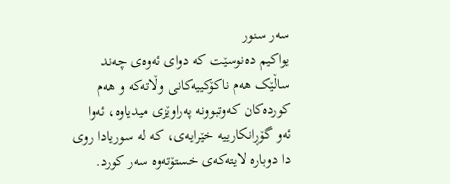سەر سنور
یواکیم دەنوسێت کە دوای ئەوەی چەند ساڵێک هەم ناکۆکییەکانی وڵاتەکە و هەم کوردەکان کەوتبوونە پەراوێزی میدیاوە، ئەوا ئەو گۆڕانکارییە خێرایەی، کە لە سوریادا روی دا دوبارە لایتەکەی خستۆتەوە سەر کورد.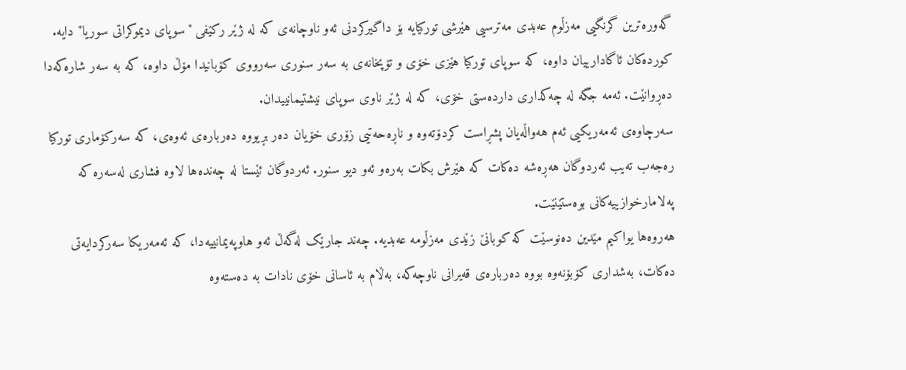گەورەترین گرنگیی مەزڵوم عەبدی مەترسیی هێرشی تورکیایە بۆ داگیرکردنی ئەو ناوچانەی کە لە ژێر رکێفی "سوپای دیموکراتی سوریا" دایە.
کوردەکان ئاگادارییان داوە، کە سوپای تورکیا هێزی خۆی و تۆپخانەی بە سەر سنوری سەرووی کۆبانیدا مۆڵ داوە، کە بە سەر شارەکەدا دەڕوانێت. ئەمە جگە لە چەکداری داردەستی خۆی، کە لە ژێر ناوی سوپای نیشتیمانییدان.
سەرچاوەی ئەمەریکیی ئەم هەواڵەیان پشڕاست کردۆتەوە و ناڕەحەتیی زۆری خۆیان دەر بڕیووە دەربارەی ئەوەی، کە سەرکۆماری تورکیا رەجەب تەیب ئەردوگان هەڕەشە دەکات کە هێرش بکات بەرەو ئەو دیو سنور. ئەردوگان ئێستا لە چەندەها لاوە فشاری لەسەرە کە پەلامارخوازییەکانی بوەستێنێت.
هەروەها یواکیم مێدین دەنوسێت کە کوبانێ زێدی مەزڵومە عەبدیە. چەند جارێک لەگەڵ ئەو هاوپەیمانییەدا، کە ئەمەریکا سەرکردایەتی دەکات، بەشداری کۆبۆنەوە بووە دەربارەی قەیرانی ناوچەکە، بەڵام بە ئاسانی خۆی نادات بە دەستەوە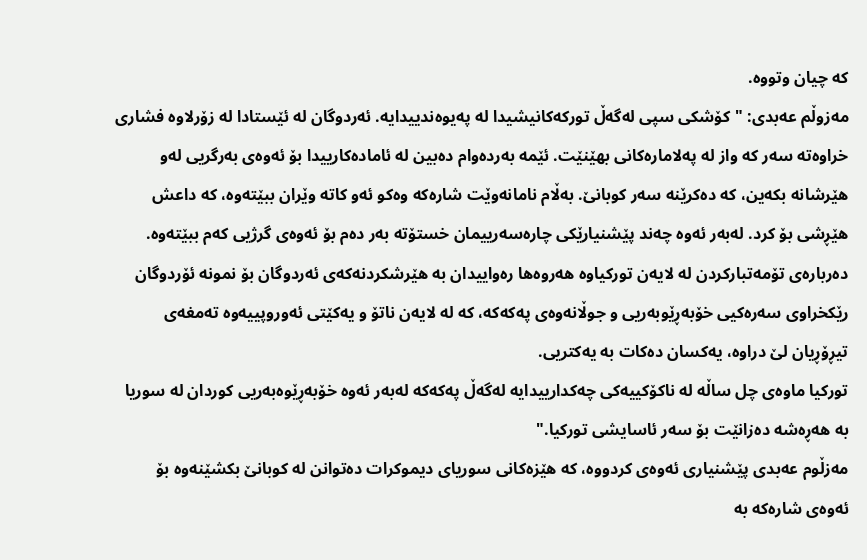کە چیان وتووە.
مەزوڵم عەبدی: "کۆشکی سپی لەگەڵ تورکەکانیشیدا لە پەیوەندییدایە. ئەردوگان لە ئێستادا لە زۆرلاوە فشاری خراوەتە سەر کە واز لە پەلامارەکانی بهێنێت. ئێمە بەردەوام دەبین لە ئامادەکارییدا بۆ ئەوەی بەرگریی لەو هێرشانە بکەین، کە دەکرێنە سەر کوبانێ. بەڵام نامانەوێت شارەکە وەکو ئەو کاتە وێران ببێتەوە، کە داعش هێڕشی بۆ کرد. لەبەر ئەوە چەند پێشنیارێکی چارەسەرییمان خستۆتە بەر دەم بۆ ئەوەی گرژیی کەم ببێتەوە.
دەربارەی تۆمەتبارکردن لە لایەن تورکیاوە هەروەها رەواییدان بە هێرشکردنەکەی ئەردوگان بۆ نمونە ئۆردوگان رێکخراوی سەرەکیی خۆبەڕێوبەریی و جوڵانەوەی پەکەکە، کە لە لایەن ناتۆ و یەکێتی ئەوروپییەوە تەمغەی تیڕۆڕیان لێ دراوە، یەکسان دەکات بە یەکتریی.
تورکیا ماوەی چل ساڵە لە ناکۆکییەکی چەکدارییدایە لەگەڵ پەکەکە لەبەر ئەوە خۆبەڕێوەبەریی کوردان لە سوریا بە هەڕەشە دەزانێت بۆ سەر ئاسایشی تورکیا."
مەزڵوم عەبدی پێشنیاری ئەوەی کردووە، کە هێزەکانی سوریای دیموکرات دەتوانن لە کوبانێ بکشێنەوە بۆ ئەوەی شارەکە بە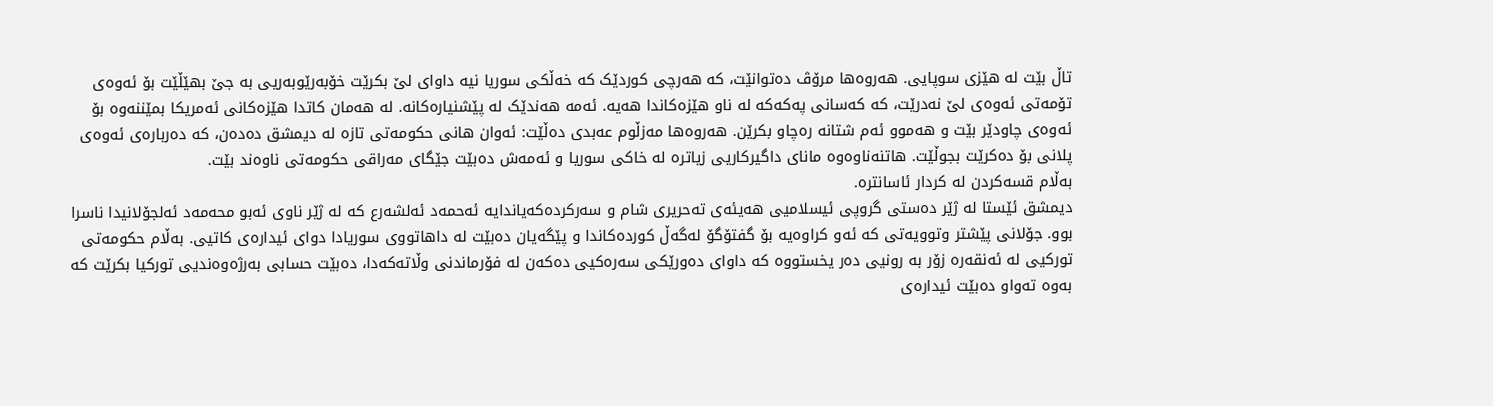تاڵ بێت لە هێزی سوپایی. هەروەها مرۆڤ دەتوانێت، کە هەرچی کوردێک کە خەڵکی سوریا نیە داوای لێ بکرێت خۆبەرێوبەریی بە جێ بهێڵێت بۆ ئەوەی تۆمەتی ئەوەی لێ نەدرێت، کە کەسانی پەکەکە لە ناو هێزەکاندا هەیە. ئەمە هەندێک لە پێشنیارەکانە. لە هەمان کاتدا هێزەکانی ئەمریکا بمێننەوە بۆ ئەوەی چاودێر بێت و هەموو ئەم شتانە رەچاو بکرێن. هەروەها مەزڵوم عەبدی دەڵێت: ئەوان هانی حکومەتی تازە لە دیمشق دەدەن، کە دەربارەی ئەوەی پلانی بۆ دەکرێت بجوڵێت. هاتنەناوەوە مانای داگیرکاریی زیاترە لە خاکی سوریا و ئەمەش دەبێت جێگای مەراقی حکومەتی ناوەند بێت.
بەڵام قسەکردن لە کردار ئاسانترە.
دیمشق ئێستا لە ژێر دەستی گروپی ئیسلامیی هەیئەی تەحریری شام و سەرکردەکەیاندایە ئەحمەد ئەلشەرع کە لە ژێر ناوی ئەبو محەمەد ئەلجۆلانیدا ناسرا بوو. جۆلانی پێشتر وتوویەتی کە ئەو کراوەیە بۆ گفتۆگۆ لەگەڵ کوردەکاندا و پێگەیان دەبێت لە داهاتووی سوریادا دوای ئیدارەی کاتیی. بەڵام حکومەتی تورکیی لە ئەنقەرە زۆر بە رونیی دەر یخستووە کە داوای دەورێکی سەرەکیی دەکەن لە فۆرماندنی وڵاتەکەدا، دەبێت حسابی بەرژەوەندیی تورکیا بکرێت کە بەوە تەواو دەبێت ئیدارەی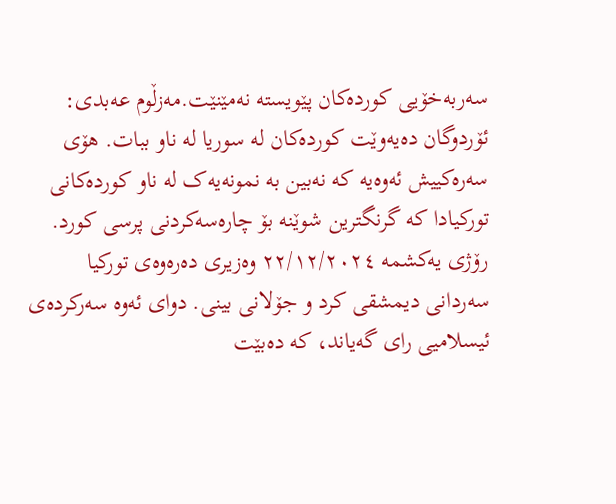سەربەخۆیی کوردەکان پێویستە نەمێنێت.مەزڵوم عەبدی:
ئۆردوگان دەیەوێت کوردەکان لە سوریا لە ناو ببات. هۆی سەرەکییش ئەوەیە کە نەبین بە نمونەیەک لە ناو کوردەکانی تورکیادا کە گرنگترین شوێنە بۆ چارەسەکردنی پرسی کورد.
رۆژی یەکشمە ٢٢/١٢/٢٠٢٤ وەزیری دەرەوەی تورکیا سەردانی دیمشقی کرد و جۆلانی بینی. دوای ئەوە سەرکردەی ئیسلامیی رای گەیاند، کە دەبێت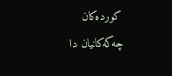کوردەکان چەکەکانیان دا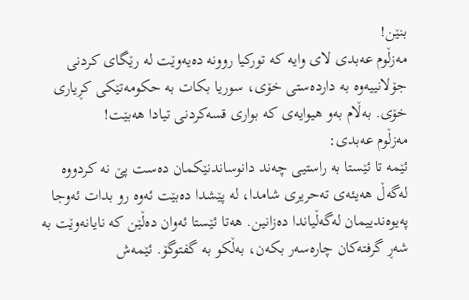بنێن!
مەزڵوم عەبدی لای وایە کە تورکیا روونە دەیەوێت لە رێگای کردنی جۆلانییەوە بە داردەستی خۆی، سوریا بکات بە حکومەتێکی کڕیاری خۆی. بەڵام بەو هیوایەی کە بواری قسەکردنی تیادا هەبێت!
مەزڵوم عەبدی:
ئێمە تا ئێستا بە راستیی چەند دانوساندنێکمان دەست پێ نە کردووە لەگەڵ هەیئەی تەحریری شامدا، لە پێشدا دەبێت ئەوە رو بدات ئەوجا پەیوەندییمان لەگەڵیاندا دەزانین. هەتا ئێستا ئەوان دەڵێن کە نایانەوێت بە شەڕ گرفتەکان چارەسەر بکەن، بەڵکو بە گفتوگۆ. ئێمەش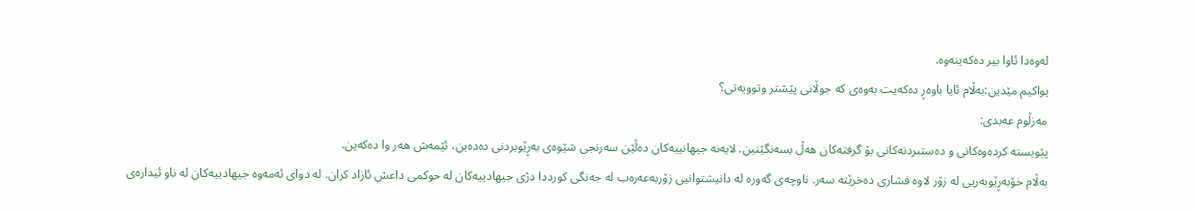لەوەدا ئاوا بیر دەکەینەوە.
یواکیم مێدین:بەڵام ئایا باوەڕ دەکەیت بەوەی کە جوڵانی پێشتر وتوویەتی؟
مەزڵوم عەبدی:
پێویستە کردەوەکانی و دەستبردنەکانی بۆ گرفتەکان هەڵ بسەنگێنین. لایەنە جیهانییەکان دەڵێن سەرنجی شێوەی بەڕێوبردنی دەدەین، ئێمەش هەر وا دەکەین.
بەڵام خۆبەڕێوبەریی لە زۆر لاوە فشاری دەخرێتە سەر. ناوچەی گەورە لە دانیشتوانیی زۆربەعەرەب لە جەنگی کورددا دژی جیهادییەکان لە حوکمی داعش ئازاد کران. لە دوای ئەمەوە جیهادییەکان لە ناو ئیدارەی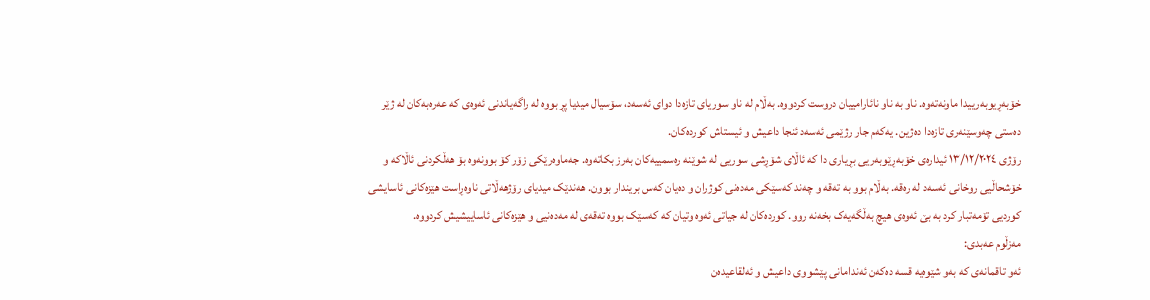خۆبەڕیوبەرییدا ماونەتەوە. ناو بە ناو نائارامییان دروست کردووە. بەڵام لە ناو سوریای تازەدا دوای ئەسەد، سۆسیال میدیا پڕ بووە لە راگەیاندنی ئەوەی کە عەرەبەکان لە ژێر دەستی چەوسێنەری تازەدا دەژین. یەکەم جار رژێمی ئەسەد ئنجا داعیش و ئیستاش کوردەکان.
رۆژی ١٣/١٢/٢٠٢٤ ئیدارەی خۆبەڕێوبەریی بڕیاری دا کە ئاڵای شۆڕشی سوریی لە شوێنە رەسمییەکان بەرز بکاتەوە. جەماوەرێکی زۆر کۆ بوونەوە بۆ هەڵکردنی ئاڵاکە و خۆشحاڵیی روخانی ئەسەد لە رەقە. بەڵام بوو بە تەقە و چەند کەسێکی مەدەنی کوژران و دەیان کەس بریندار بوون. هەندێک میدیای رۆژهەڵاتی ناوەڕاست هێزەکانی ئاسایشی کوردیی تۆمەتبار کرد بە بێ ئەوەی هیچ بەڵگەیەک بخەنە روو. کوردەکان لە جیاتی ئەوە وتیان کە کەسێک بووە تەقەی لە مەدەنیی و هێزەکانی ئاساییشیش کردووە.
مەزڵوم عەبدی:
ئەو تاقمانەی کە بەو شێوەیە قسە دەکەن ئەندامانی پێشووی داعیش و ئەلقاعیدەن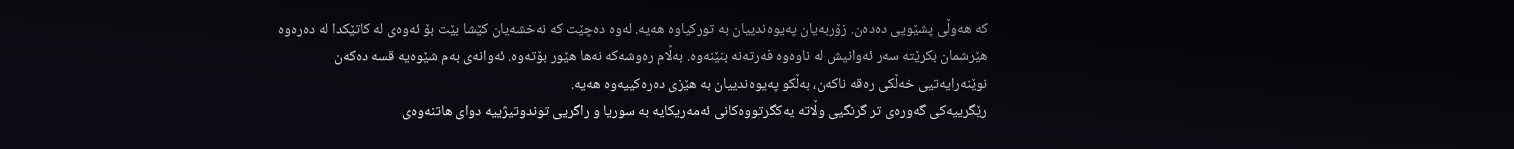کە هەوڵی پشێویی دەدەن. زۆربەیان پەیوەندییان بە تورکیاوە هەیە. لەوە دەچێت کە نەخشەیان کێشا بێت بۆ ئەوەی لە کاتێکدا لە دەرەوە هێرشمان بکرێتە سەر ئەوانیش لە ناوەوە فەرتەنە بنێنەوە. بەڵام رەوشەکە نەها هێور بۆتەوە. ئەوانەی بەم شێوەیە قسە دەکەن نوێنەرایەتیی خەڵکی رەقە ناکەن، بەڵکو پەیوەندییان بە هێزی دەرەکییەوە هەیە.
رێگرییەکی گەورەی تر گرنگیی وڵاتە یەکگرتووەکانی ئەمەریکایە بە سوریا و راگریی توندوتیژییە دوای هاتنەوەی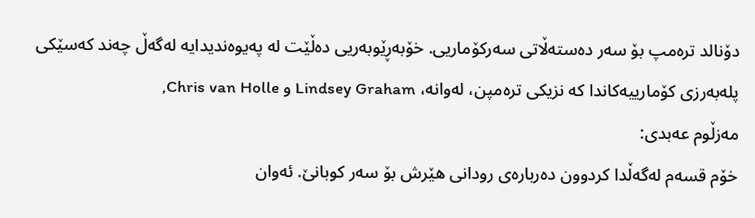دۆنالد ترەمپ بۆ سەر دەستەڵاتی سەرکۆماریی. خۆبەڕێوبەریی دەڵێت لە پەیوەندیدایە لەگەڵ چەند کەسێکی پلەبەرزی کۆمارییەکاندا کە نزیکی ترەمپن، لەوانە، Lindsey Graham و Chris van Holle,
مەزڵوم عەبدی:
خۆم قسەم لەگەڵدا کردوون دەربارەی رودانی هێرش بۆ سەر کوبانێ. ئەوان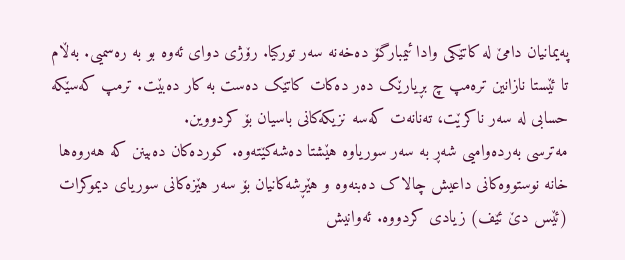پەیمانیان دامێ لە کاتێکی وادا ئیمبارگۆ دەخەنە سەر تورکیا. رۆژی دوای ئەوە بو بە رەسمیی. بەڵام تا ئێستا نازانین ترەمپ چ بڕیارێک دەر دەکات کاتێک دەست بە کار دەبێت. ترمپ کەسێکە حسابی لە سەر ناکرێت، تەنانەت کەسە نزیکەکانی باسیان بۆ کردووین.
مەترسی بەردەوامیی شەڕ بە سەر سوریاوە هێشتا دەشەکێتەوە. کوردەکان دەبینن کە هەروەها خانە نوستووەکانی داعیش چالاک دەبنەوە و هێڕشەکانیان بۆ سەر هێزەکانی سوریای دیموکرات (ئێس دێ ئێف) زیادی کردووە. ئەوانیش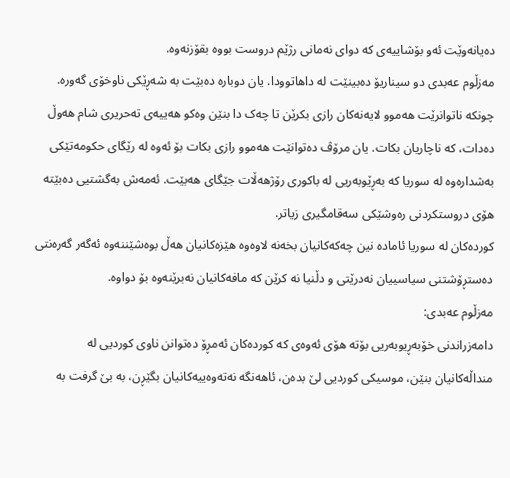دەیانەوێت ئەو بۆشاییەی کە دوای نەمانی رژێم دروست بووە بقۆزنەوە.
مەزڵوم عەبدی دو سیناریۆ دەبینێت لە داهاتوودا. یان دوبارە دەبێت بە شەڕێکی ناوخۆی گەورە. چونکە ناتوانرێت هەموو لایەنەکان رازی بکرێن تا چەک دا بنێن وەکو هەییەی تەحریری شام هەوڵ دەدات، کە ناچاریان بکات. یان مرۆڤ دەتوانێت هەموو رازی بکات بۆ ئەوە لە رێگای حکومەتێکی بەشدارەوە لە سوریا کە بەڕێوبەریی لە باکوری رۆژهەڵات جێگای هەبێت. ئەمەش بەگشتیی دەبێتە هۆی دروستکردنی رەوشێکی سەقامگیری زیاتر.
کوردەکان لە سوریا ئامادە نین چەکەکانیان بخەنە لاوەوە هێزەکانیان هەڵ بوەشێننەوە ئەگەر گەرەنتی دەستڕۆشتنی سیاسییان نەدرێتی و دڵنیا نە کرێن کە مافەکانیان نەبرێنەوە بۆ دواوە.
مەزڵوم عەبدی:
دامەزراندنی خۆبەڕیوبەریی بۆتە هۆی ئەوەی کە کوردەکان ئەمڕۆ دەتوانن ناوی کوردیی لە منداڵەکانیان بنێن، موسیکی کوردیی لێ بدەن، ئاهەنگە نەتەوەییەکانیان بگێڕن، بە بێ گرفت بە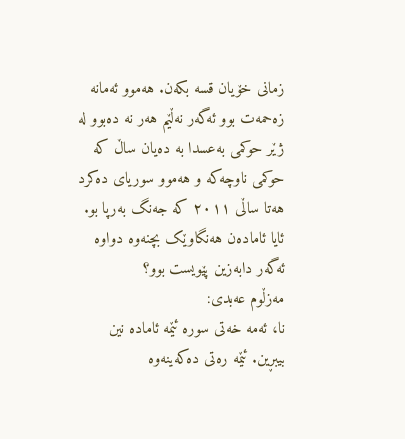زمانی خۆیان قسە بکەن. هەموو ئەمانە زەحمەت بوو ئەگەر نەڵێم هەر نە دەبوو لە ژێر حوکمی بەعسدا بە دەیان ساڵ کە حوکمی ناوچەکە و هەموو سوریای دەکرد هەتا ساڵی ٢٠١١ کە جەنگ بەرپا بو.
ئایا ئامادەن هەنگاوێک بچنەوە دواوە ئەگەر دابەزین پێویست بوو؟
مەزڵوم عەبدی:
نا، ئەمە خەتی سورە ئێمە ئامادە نین بیبڕین. ئێمە رەتی دەکەینەوە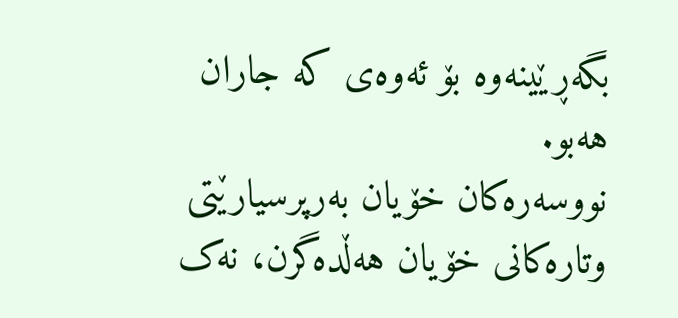بگەڕێینەوە بۆ ئەوەی کە جاران هەبو.
نووسەرەکان خۆیان بەرپرسیارێتی وتارەکانی خۆیان هەڵدەگرن، نەک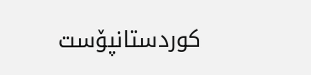کوردستانپۆست